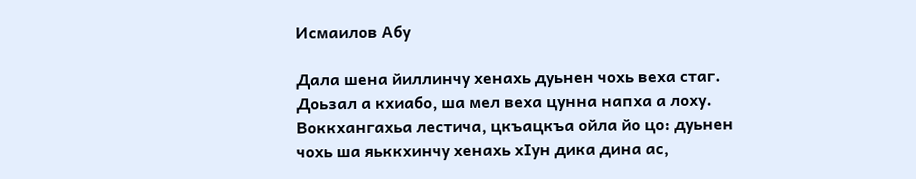Исмаилов Абу

Дала шена йиллинчу хенахь дуьнен чохь веха стаг. Доьзал а кхиабо, ша мел веха цунна напха а лоху. Воккхангахьа лестича, цкъацкъа ойла йо цо: дуьнен чохь ша яьккхинчу хенахь хIун дика дина ас,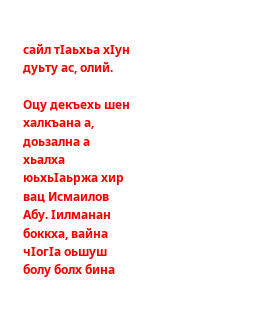сайл тIаьхьа хIун дуьту ас, олий.

Оцу декъехь шен халкъана а, доьзална а хьалха юьхьIаьржа хир вац Исмаилов Абу. Iилманан боккха, вайна чIогIа оьшуш болу болх бина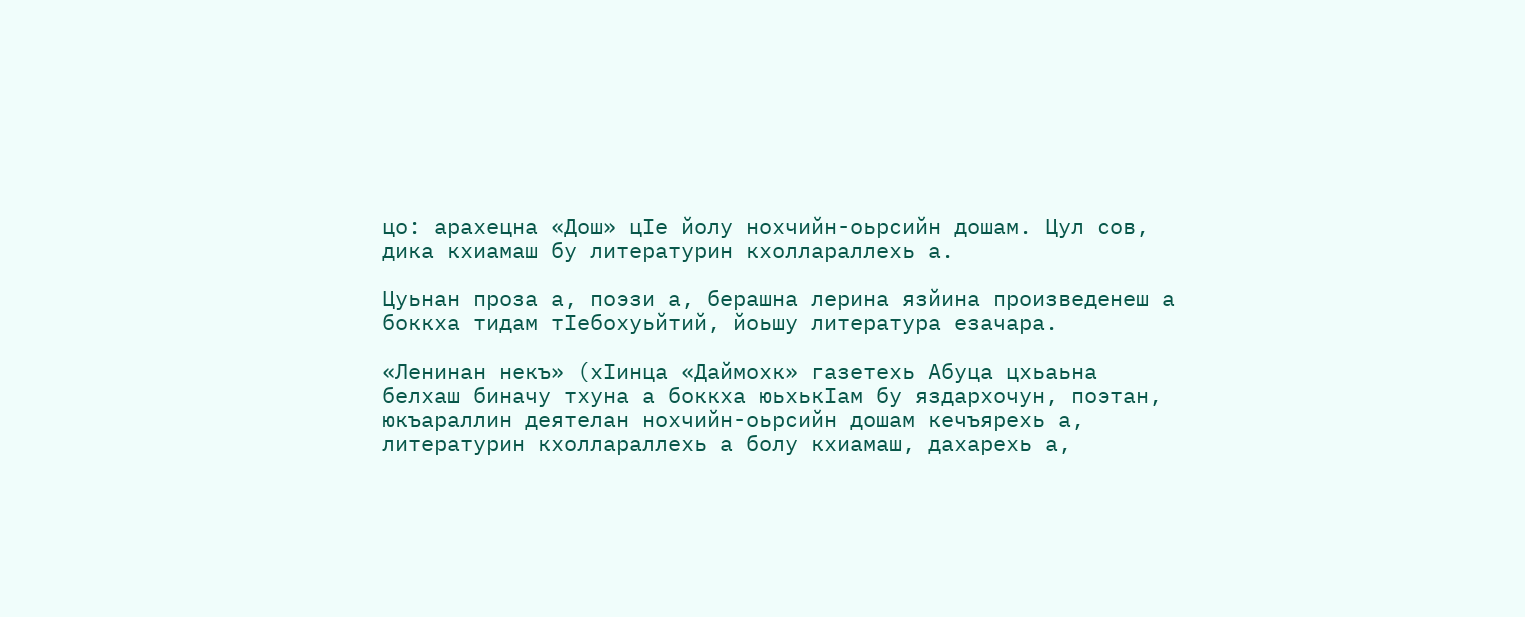цо: арахецна «Дош» цIе йолу нохчийн-оьрсийн дошам. Цул сов, дика кхиамаш бу литературин кхоллараллехь а.

Цуьнан проза а, поэзи а, берашна лерина язйина произведенеш а боккха тидам тIебохуьйтий, йоьшу литература езачара.

«Ленинан некъ» (хIинца «Даймохк» газетехь Абуца цхьаьна белхаш биначу тхуна а боккха юьхькIам бу яздархочун, поэтан, юкъараллин деятелан нохчийн-оьрсийн дошам кечъярехь а, литературин кхоллараллехь а болу кхиамаш, дахарехь а,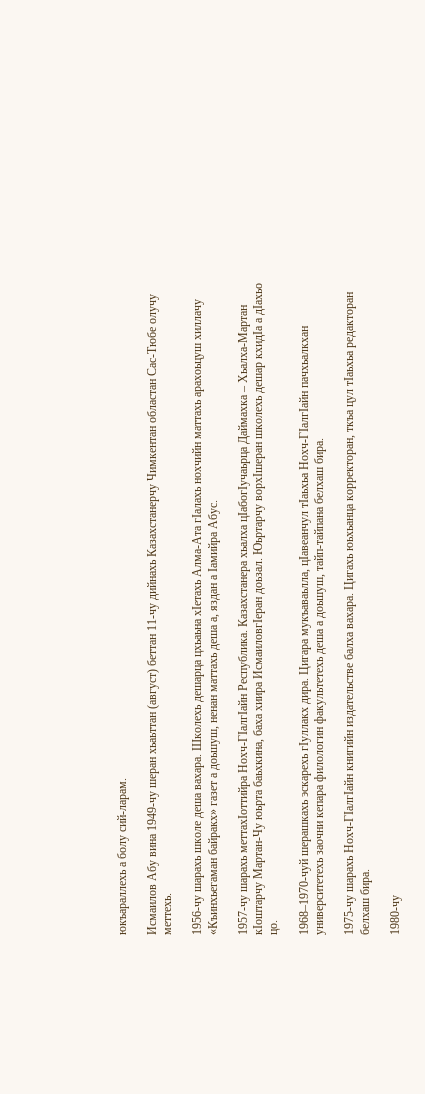юкъараллехь а болу сий-ларам.

Исмаилов Абу вина 1949-чу шеран хьаьттан (август) беттан 11-чу дийнахь Казахстанерчу Чимкентан областан Сас-Тюбе олучу меттехь.

1956-чу шарахь школе деша вахара. Школехь дешарца цхьаьна хIетахь Алма-Ата гIалахь нохчийн маттахь арахоьцуш хиллачу «Къинхьегаман байракх» газет а доьшуш, ненан маттахь деша а, яздан а Iамийра Абус.

1957-чу шарахь меттахIоттийра Нохч-ГIалгIайн Республика. Казахстанера хьалха цIабогIучаьрца Даймахка – Хьалха-Мартан кIоштарчу Мартан-Чу юьрта баьхкина, баха хиира ИсмаиловгIеран доьзал. Юьртарчу ворхIшеран школехь дешар кхидIа а дIахьо цо.

1968–1970-чуй шерашкахь эскарехь гIуллакх дира. Цигара мукъаваьлла, цIавеанчул тIаьхьа Нохч-ГIалгIайн пачхьалкхан университетехь заочни кепара филологин факультетехь деша а доьшуш, тайп-тайпана белхаш бира.

1975-чу шарахь Нохч-ГIалгIайн книгийн издательстве балха вахара. Цигахь юьхьанца корректоран, ткъа цул тIаьхьа редакторан белхаш бира.

1980-чу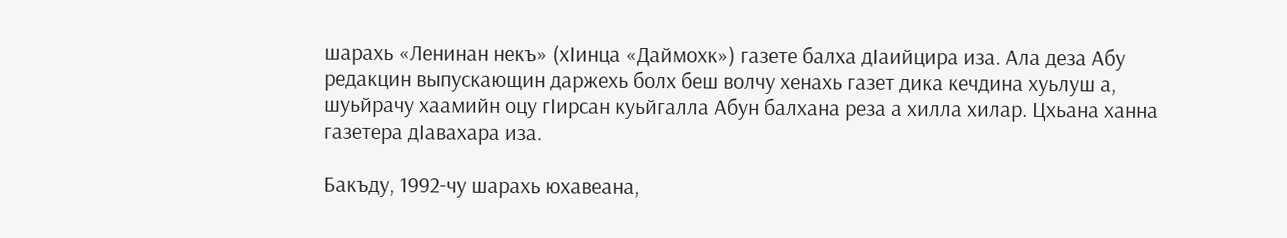шарахь «Ленинан некъ» (хIинца «Даймохк») газете балха дIаийцира иза. Ала деза Абу редакцин выпускающин даржехь болх беш волчу хенахь газет дика кечдина хуьлуш а, шуьйрачу хаамийн оцу гIирсан куьйгалла Абун балхана реза а хилла хилар. Цхьана ханна газетера дIавахара иза.

Бакъду, 1992-чу шарахь юхавеана,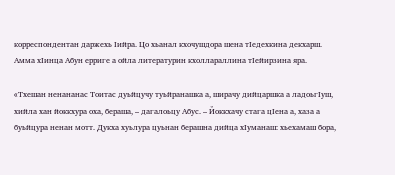корреспондентан даржехь Iийра. Цо хьанал кхочушдора шена тIедехкина декхарш. Амма хIинца Абун ерриге а ойла литературин кхоллараллина тIейирзина яра.

«Тхешан ненананас Тоитас дуьйцучу туьйранашка а, ширачу дийцаршка а ладоьгIуш, хийла хан йоккхура оха, бераша, – дагалоьцу Абус. – Йоккхачу стага цIена а, хаза а буьйцура ненан мотт. Дукха хуьлура цуьнан берашна дийца хIуманаш: хьехамаш бора,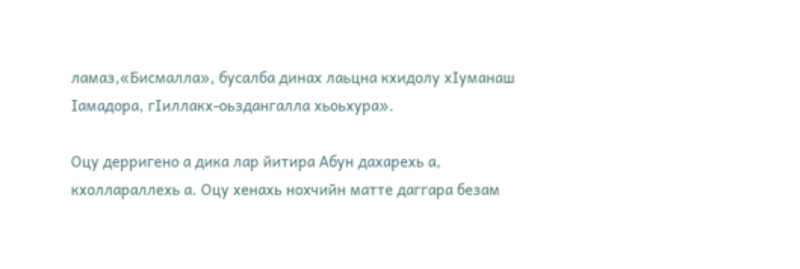ламаз,«Бисмалла», бусалба динах лаьцна кхидолу хIуманаш Iамадора, гIиллакх-оьздангалла хьоьхура».

Оцу дерригено а дика лар йитира Абун дахарехь а, кхоллараллехь а. Оцу хенахь нохчийн матте даггара безам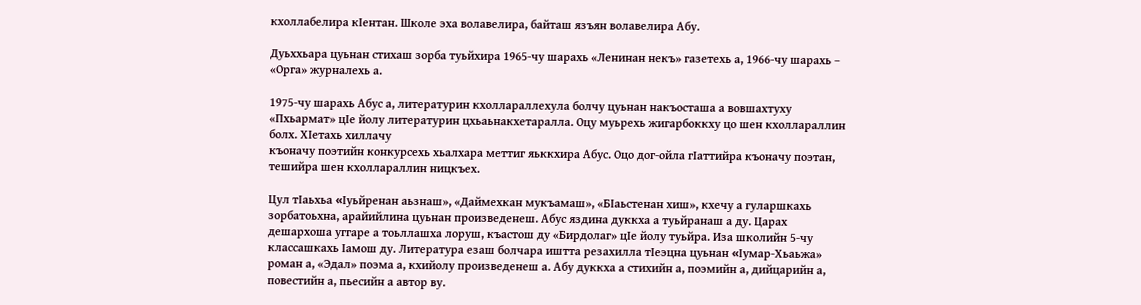кхоллабелира кIентан. Школе эха волавелира, байташ язъян волавелира Абу.

Дуьххьара цуьнан стихаш зорба туьйхира 1965-чу шарахь «Ленинан некъ» газетехь а, 1966-чу шарахь – «Орга» журналехь а.

1975-чу шарахь Абус а, литературин кхоллараллехула болчу цуьнан накъосташа а вовшахтуху «Пхьармат» цIе йолу литературин цхьаьнакхетаралла. Оцу муьрехь жигарбоккху цо шен кхоллараллин болх. ХIетахь хиллачу
къоначу поэтийн конкурсехь хьалхара меттиг яьккхира Абус. Оцо дог-ойла гIаттийра къоначу поэтан, тешийра шен кхоллараллин ницкъех.

Цул тIаьхьа «Iуьйренан аьзнаш», «Даймехкан мукъамаш», «БIаьстенан хиш», кхечу а гуларшкахь зорбатоьхна, арайийлина цуьнан произведенеш. Абус яздина дуккха а туьйранаш а ду. Царах дешархоша уггаре а тоьллашха лоруш, къастош ду «Бирдолаг» цIе йолу туьйра. Иза школийн 5-чу классашкахь Iамош ду. Литература езаш болчара иштта резахилла тIеэцна цуьнан «Iумар-Хьаьжа» роман а, «Эдал» поэма а, кхийолу произведенеш а. Абу дуккха а стихийн а, поэмийн а, дийцарийн а, повестийн а, пьесийн а автор ву.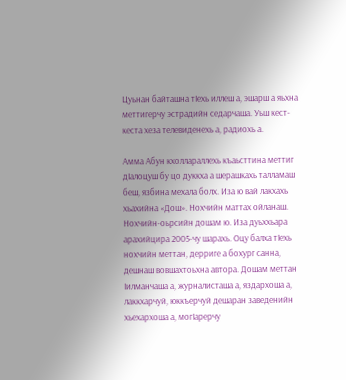Цуьнан байташна тIехь иллеш а, эшарш а яьхна меттигерчу эстрадийн седарчаша. Уьш кест-кеста хеза телевиденехь а, радиохь а.

Амма Абун кхоллараллехь къаьсттина меттиг дIалоцуш бу цо дуккха а шерашкахь талламаш беш, язбина мехала болх. Иза ю вай лакхахь хьахийна «Дош». Нохчийн маттах ойланаш. Нохчийн-оьрсийн дошам ю. Иза дуьххьара арахийцира 2005-чу шарахь. Оцу балха тIехь нохчийн меттан, дерриге а бохург санна, дешнаш вовшахтоьхна автора. Дошам меттан Iилманчаша а, журналисташа а, яздархоша а, лаккхарчуй, юккъерчуй дешаран заведенийн хьехархоша а, могIарерчу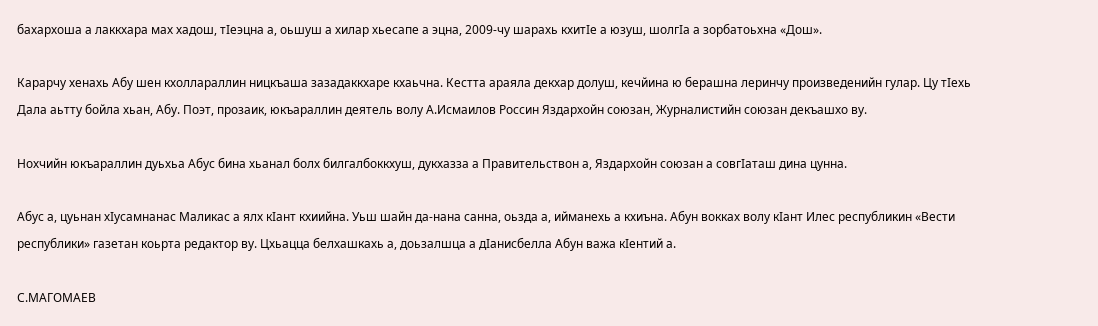бахархоша а лаккхара мах хадош, тIеэцна а, оьшуш а хилар хьесапе а эцна, 2009-чу шарахь кхитIе а юзуш, шолгIа а зорбатоьхна «Дош».

Карарчу хенахь Абу шен кхоллараллин ницкъаша зазадаккхаре кхаьчна. Кестта араяла декхар долуш, кечйина ю берашна леринчу произведенийн гулар. Цу тIехь Дала аьтту бойла хьан, Абу. Поэт, прозаик, юкъараллин деятель волу А.Исмаилов Россин Яздархойн союзан, Журналистийн союзан декъашхо ву.

Нохчийн юкъараллин дуьхьа Абус бина хьанал болх билгалбоккхуш, дукхазза а Правительствон а, Яздархойн союзан а совгIаташ дина цунна.

Абус а, цуьнан хIусамнанас Маликас а ялх кIант кхиийна. Уьш шайн да-нана санна, оьзда а, ийманехь а кхиъна. Абун вокках волу кIант Илес республикин «Вести республики» газетан коьрта редактор ву. Цхьацца белхашкахь а, доьзалшца а дIанисбелла Абун важа кIентий а.

С.МАГОМАЕВ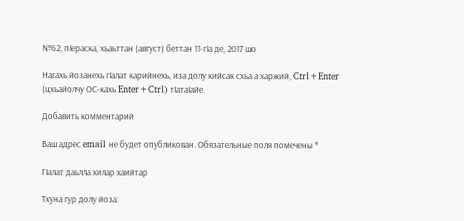№62, пIераска, хьаьттан (август) беттан 11-гIа де, 2017 шо

Нагахь йозанехь гIалат карийнехь, иза долу кийсак схьа а харжий, Ctrl+Enter (цхьайолчу ОС-кахь Enter+Ctrl) тIатаIайе.

Добавить комментарий

Ваш адрес email не будет опубликован. Обязательные поля помечены *

ГIалат даьлла хилар хаийтар

Тхуна гур долу йоза: